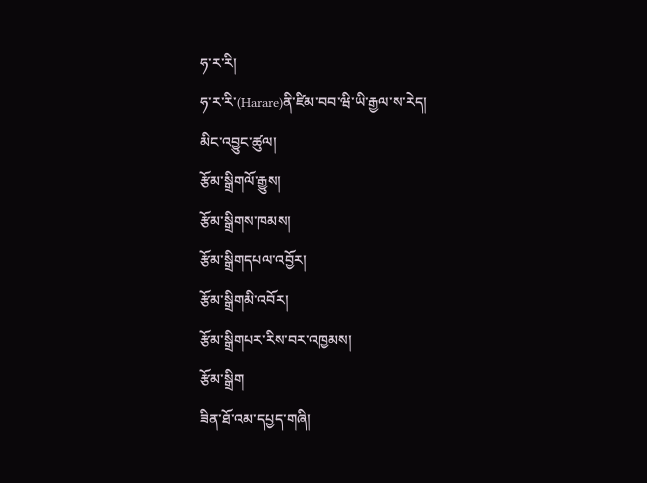ཧ་ར་རི།
ཧ་ར་རི་(Harare)ནི་ཛིམ་བབ་ཝི་ཡི་རྒྱལ་ས་རེད།
མིང་འབྱུང་ཚུལ།
རྩོམ་སྒྲིགལོ་རྒྱུས།
རྩོམ་སྒྲིགས་ཁམས།
རྩོམ་སྒྲིགདཔལ་འབྱོར།
རྩོམ་སྒྲིགམི་འབོར།
རྩོམ་སྒྲིགཔར་རིས་བར་འཁྱམས།
རྩོམ་སྒྲིག
ཟིན་ཐོ་འམ་དཔྱད་གཞི།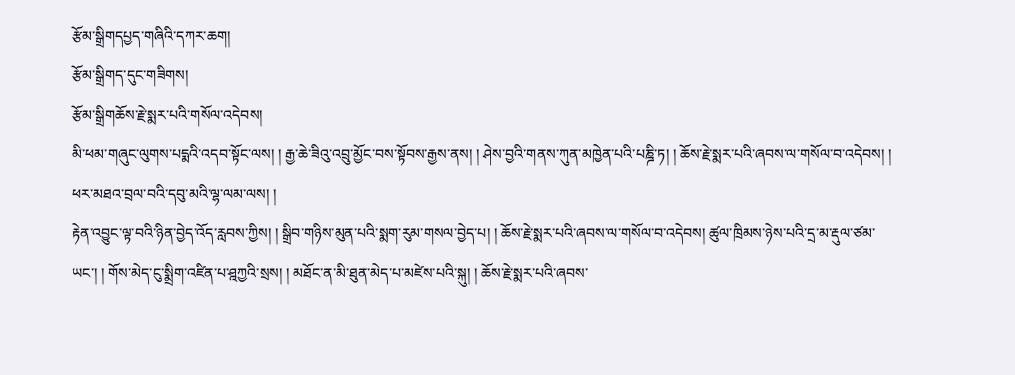རྩོམ་སྒྲིགདཔྱད་གཞིའི་དཀར་ཆག།
རྩོམ་སྒྲིགད་དུང་གཟིགས།
རྩོམ་སྒྲིགཆོས་རྗེ་སྨར་པའི་གསོལ་འདེབས།
མི་ཕམ་གཞུང་ལུགས་པདྨའི་འདབ་སྟོང་ལས། ། རྒྱ་ཆེ་ཟིའུ་འབྲུ་མྱོང་བས་སྟོབས་རྒྱས་ནས། ། ཤེས་བྱའི་གནས་ཀུན་མཁྱེན་པའི་པཎྜི་ཏ། ། ཆོས་རྗེ་སྨར་པའི་ཞབས་ལ་གསོལ་བ་འདེབས། །
ཕར་མཐའ་བྲལ་བའི་དབུ་མའི་ལྷ་ལམ་ལས། །
རྟེན་འབྱུང་ལྟ་བའི་ཉིན་བྱེད་འོད་རླབས་ཀྱིས། ། སྒྲིབ་གཉིས་མུན་པའི་སྨག་རུམ་གསལ་བྱེད་པ། ། ཆོས་རྗེ་སྨར་པའི་ཞབས་ལ་གསོལ་བ་འདེབས། ཚུལ་ཁྲིམས་ཉེས་པའི་དྲ་མ་རྡུལ་ཙམ་ཡང་། ། གོས་མེད་ངུ་སྨྲིག་འཛིན་པ་ཤྰཀྱའི་སྲས། ། མཐོང་ན་མི་ཐུན་མེད་པ་མཛེས་པའི་སྐུ། ། ཆོས་རྗེ་སྨར་པའི་ཞབས་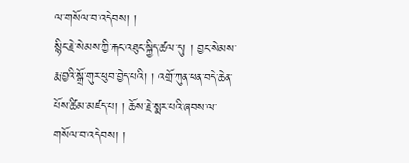ལ་གསོལ་བ་འདེབས། །
སྙིང་རྗེ་སེམས་ཀྱི་རྐང་འཐུང་སྐྱིད་ཚལ་དུ། ། བྱང་སེམས་རྨ་བྱའི་སྒྲོ་གུར་ཕུབ་བྱེད་པའི། ། འགྲོ་ཀུན་ཕན་བདེ་ཆེན་པོས་ཚིམ་མཛད་པ། ། ཆོས་རྗེ་སྨར་པའི་ཞབས་ལ་གསོལ་བ་འདེབས། །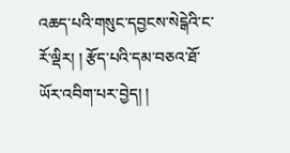འཆད་པའི་གསུང་དབྱངས་སེངྒེའི་ང་རོ་ལྡིར། ། རྩོད་པའི་དམ་བཅའ་ཐོ་ཡོར་འབིག་པར་བྱེད། །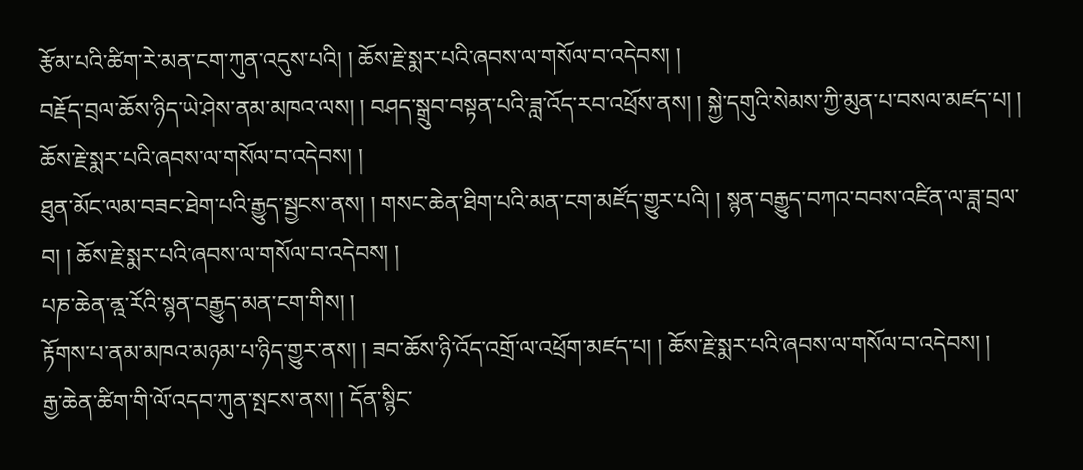རྩོམ་པའི་ཚིག་རེ་མན་ངག་ཀུན་འདུས་པའི། ། ཆོས་རྗེ་སྨར་པའི་ཞབས་ལ་གསོལ་བ་འདེབས། །
བརྗོད་བྲལ་ཆོས་ཉིད་ཡེ་ཤེས་ནམ་མཁའ་ལས། ། བཤད་སྒྲུབ་བསྟན་པའི་ཟླ་འོད་རབ་འཕྲོས་ནས། ། སྐྱེ་དགུའི་སེམས་ཀྱི་མུན་པ་བསལ་མཛད་པ། ། ཆོས་རྗེ་སྨར་པའི་ཞབས་ལ་གསོལ་བ་འདེབས། །
ཐུན་མོང་ལམ་བཟང་ཐེག་པའི་རྒྱུད་སྦྱངས་ནས། ། གསང་ཆེན་ཐིག་པའི་མན་ངག་མཛོད་གྱུར་པའི། ། སྙན་བརྒྱུད་བཀའ་བབས་འཛིན་ལ་ཟླ་བྲལ་བ། ། ཆོས་རྗེ་སྨར་པའི་ཞབས་ལ་གསོལ་བ་འདེབས། །
པཎ་ཆེན་ནྰ་རོའི་སྙན་བརྒྱུད་མན་ངག་གིས། །
རྟོགས་པ་ནམ་མཁའ་མཉམ་པ་ཉིད་གྱུར་ནས། ། ཟབ་ཆོས་ཉི་འོད་འགྲོ་ལ་འཕྲོག་མཛད་པ། ། ཆོས་རྗེ་སྨར་པའི་ཞབས་ལ་གསོལ་བ་འདེབས། །
རྒྱ་ཆེན་ཚིག་གི་ལོ་འདབ་ཀུན་སྤངས་ནས། ། དོན་སྙིང་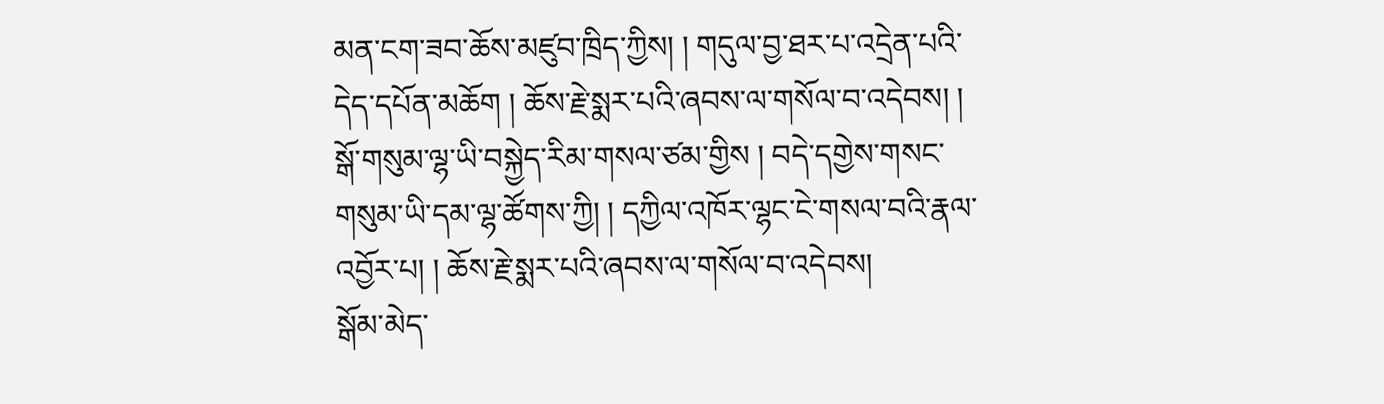མན་ངག་ཟབ་ཆོས་མཛུབ་ཁྲིད་ཀྱིས། ། གདུལ་བྱ་ཐར་པ་འདྲེན་པའི་དེད་དཔོན་མཆོག ། ཆོས་རྗེ་སྨར་པའི་ཞབས་ལ་གསོལ་བ་འདེབས། །
སྒོ་གསུམ་ལྷ་ཡི་བསྐྱེད་རིམ་གསལ་ཙམ་གྱིས ། བདེ་དགྱེས་གསང་གསུམ་ཡི་དམ་ལྷ་ཚོགས་ཀྱི། ། དཀྱིལ་འཁོར་ལྷང་ངེ་གསལ་བའི་རྣལ་འབྱོར་པ། ། ཆོས་རྗེ་སྨར་པའི་ཞབས་ལ་གསོལ་བ་འདེབས།
སྒོམ་མེད་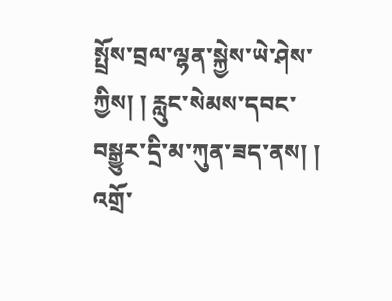སྤྲོས་བྲལ་ལྷན་སྐྱེས་ཡེ་ཤེས་ཀྱིས། ། རླུང་སེམས་དབང་བསྒྱུར་དྲི་མ་ཀུན་ཟད་ནས། ། འགྲོ་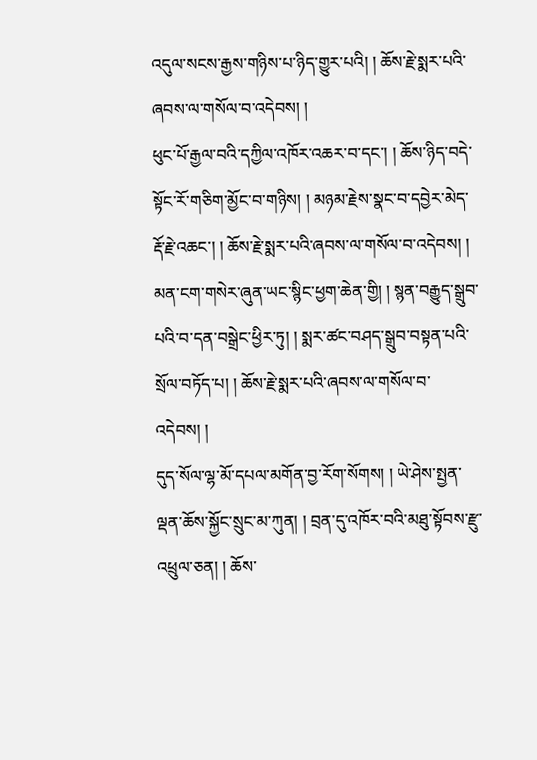འདུལ་སངས་རྒྱས་གཉིས་པ་ཉིད་གྱུར་པའི། ། ཆོས་རྗེ་སྨར་པའི་ཞབས་ལ་གསོལ་བ་འདེབས། །
ཕུང་པོ་རྒྱལ་བའི་དཀྱིལ་འཁོར་འཆར་བ་དང་། ། ཆོས་ཉིད་བདེ་སྟོང་རོ་གཅིག་མྱོང་བ་གཉིས། ། མཉམ་རྗེས་སྣང་བ་དབྱེར་མེད་རྡོ་རྗེ་འཆང་། ། ཆོས་རྗེ་སྨར་པའི་ཞབས་ལ་གསོལ་བ་འདེབས། །
མན་ངག་གསེར་ཞུན་ཡང་སྙིང་ཕྱག་ཆེན་གྱི། ། སྙན་བརྒྱུད་སྒྲུབ་པའི་བ་དན་བསྒྲེང་ཕྱིར་ཏུ། ། སྨར་ཚང་བཤད་སྒྲུབ་བསྟན་པའི་སྲོལ་བཏོད་པ། ། ཆོས་རྗེ་སྨར་པའི་ཞབས་ལ་གསོལ་བ་འདེབས། །
དུད་སོལ་ལྷ་མོ་དཔལ་མགོན་བྱ་རོག་སོགས། ། ཡེ་ཤེས་སྤྱན་ལྡན་ཆོས་སྐྱོང་སྲུང་མ་ཀུན། ། བྲན་དུ་འཁོར་བའི་མཐུ་སྟོབས་རྫུ་འཕྲུལ་ཅན། ། ཆོས་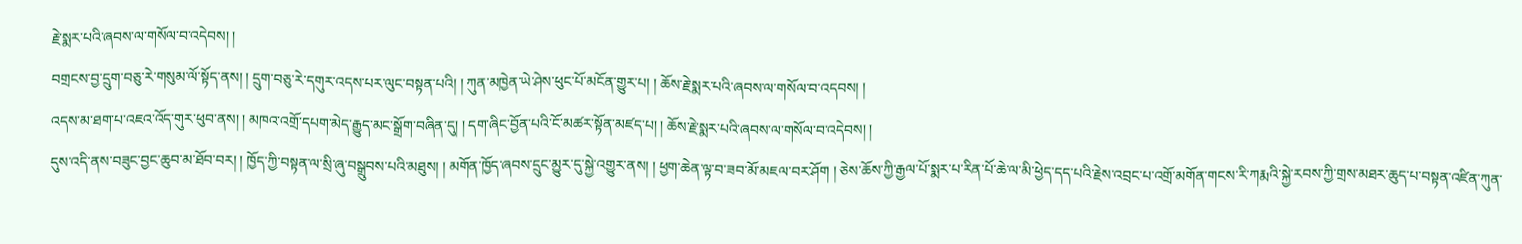རྗེ་སྨར་པའི་ཞབས་ལ་གསོལ་བ་འདེབས། །
བགྲངས་བྱ་དྲུག་བཅུ་རེ་གསུམ་ལོ་སྟོད་ནས། ། དྲུག་བཅུ་རེ་དགུར་འདས་པར་ལུང་བསྟན་པའི། ། ཀུན་མཁྱེན་ཡེ་ཤེས་ཕུང་པོ་མངོན་གྱུར་པ། ། ཆོས་རྗེ་སྨར་པའི་ཞབས་ལ་གསོལ་བ་འདབས། །
འདས་མ་ཐག་པ་འཇའ་འོད་གུར་ཕུབ་ནས། ། མཁའ་འགྲོ་དཔག་མེད་རྒྱུད་མང་སྒྲོག་བཞིན་དུ། ། དག་ཞིང་བྱོན་པའི་ངོ་མཚར་སྟོན་མཛད་པ། ། ཆོས་རྗེ་སྨར་པའི་ཞབས་ལ་གསོལ་བ་འདེབས། །
དུས་འདི་ནས་བཟུང་བྱང་ཆུབ་མ་ཐོབ་བར། ། ཁྱོད་ཀྱི་བསྟན་ལ་སྲི་ཞུ་བསྒྲུབས་པའི་མཐུས། ། མགོན་ཁྱོད་ཞབས་དྲུང་མྱུར་དུ་སྐྱེ་འགྱུར་ནས། ། ཕྱག་ཆེན་ལྟ་བ་ཟབ་མོ་མཇལ་བར་ཤོག ། ཅེས་ཆོས་ཀྱི་རྒྱལ་པོ་སྨར་པ་རིན་པོ་ཆེ་ལ་མི་ཕྱེད་དད་པའི་རྗེས་འབྲང་པ་འགྲོ་མགོན་གངས་རི་ཀརྨའི་སྐྱེ་རབས་ཀྱི་གྲས་མཐར་ཆུད་པ་བསྟན་འཛིན་ཀུན་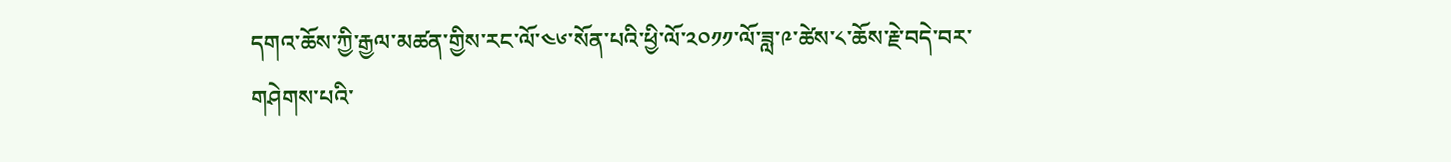དགའ་ཆོས་ཀྱི་རྒྱལ་མཚན་གྱིས་རང་ལོ་༤༦་སོན་པའི་ཕྱི་ལོ་༢༠༡༡་ལོ་ཟླ་༩་ཚེས་༨་ཆོས་རྗེ་བདེ་བར་གཤེགས་པའི་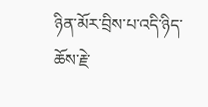ཉིན་མོར་བྲིས་པ་འདི་ཉིད་ཆོས་རྗེ་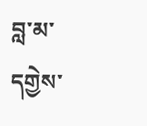བླ་མ་དགྱེས་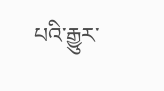པའི་རྒྱུར་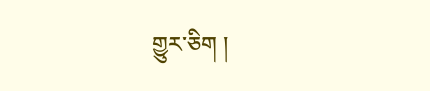གྱུར་ཅིག །